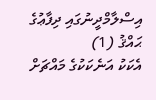އިސްލާމްދީނުގައި ދިފާޢުގެ ޙައްޤު (1)
އެކަކު އަނެކަކުގެ މައްޗަށް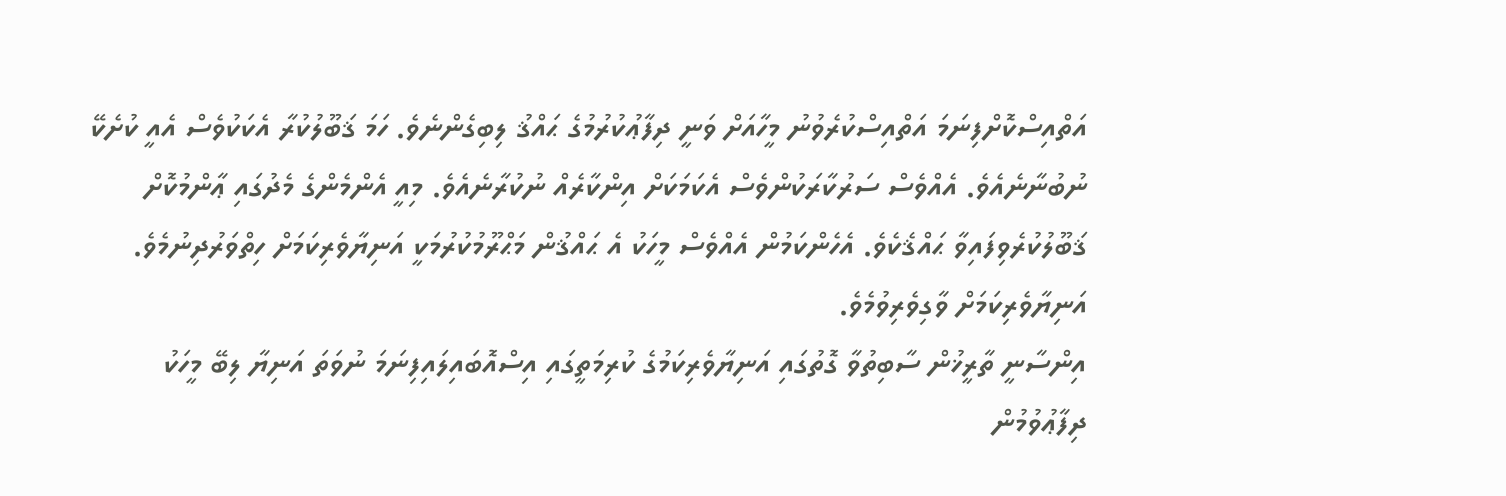އަތްއިސްކޮށްފިނަމަ އަތްއިސްކުރެވުނު މީހާއަށް ވަނީ ދިފާޢުކުރުމުގެ ޙައްޤު ލިބިގެންނެވެ. ހަމަ ޤަބޫލުކުރާ އެކަކުވެސް އެއީ ކުށެކޭ ނުބުނާނެއެވެ. އެއްވެސް ސަރުކާރަކުންވެސް އެކަމަކަށް އިންކާރެއް ނުކުރާނެއެވެ. މިއީ އެންމެންގެ މެދުގައި ޢާންމުކޮށް ޤަބޫލުކުރެވިފައިވާ ޙައްޤެކެވެ. އެހެންކަމުން އެއްވެސް މީހަކު އެ ޙައްޤުން މަޙްރޫމުކުރުމަކީ އަނިޔާވެރިކަމަށް ހިތްވަރުދިނުމެވެ. އަނިޔާވެރިކަމަށް ވާގިވެރިވުމެވެ.
އިންސާނީ ތާރީޚުން ސާބިތުވާ ގޮތުގައި އަނިޔާވެރިކަމުގެ ކުރިމަތީގައި އިސްއޮބައިލައިފިނަމަ ނުވަތަ އަނިޔާ ލިބޭ މީހަކު ދިފާޢުވުމުން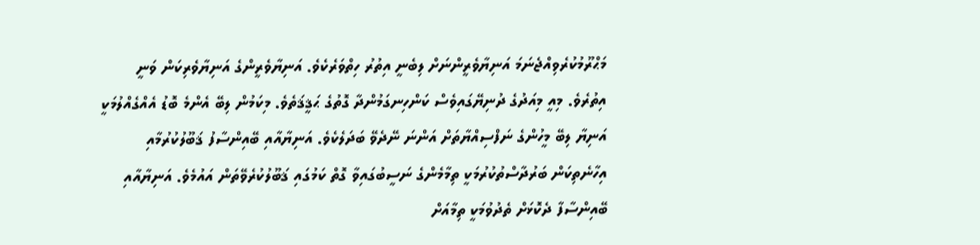މަޙްރޫމުކުރެވިއްޖެނަމަ އަނިޔާވެރީންނަށް ލިބެނީ އިތުރު ހިތްވަރެކެވެ. އަނިޔާވެރީންގެ އަނިޔާވެރިކަން ވަނީ އިތުރެވެ. މިއީ މިއަދުގެ ދުނިޔޭގައިވެސް ކަންހިނގަމުންދާ ގޮތުގެ ޙަޤީޤަތެވެ. މިކަމުން ލިބޭ އެންމެ ބޮޑު އެއްގެއްލުމަކީ އަނިޔާ ލިބޭ މީހުންގެ ނަފްސިއްޔާތަށް އަންނަ ނޭދެވޭ ބަދަލެކެވެ. އަނިޔާއާއި ބޭއިންސާފު ޤަބޫލުކުރުމާއި އިހާނެތިކަން ބަރުދާސްތުކުރުމަކީ ތިމާމެންގެ ނަސީބުގައިވާ ގޮތް ކަމުގައި ޤަބޫލުކުރެވޭތަން އައުމެވެ. އަނިޔާއާއި ބޭއިންސާފާ ދެކޮޅަށް ތެދުވުމަކީ ތިމާއަށް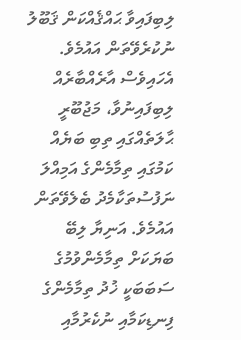ލިބިފައިވާ ޙައްޤެއްކަން ޤަބޫލު ނުކުރެވޭތަން އައުމެވެ. އެހައިވެސް އާރެއްބާރެއް ލިބިފައިނުވާ، މަޖުބޫރީ ޙާލަތެއްގައި ތިބި ބަޔެއް ކަމުގައި ތިމާމެންގެ އަމިއްލަ ނަފުސުތަކާމެދު ބެލެވޭތަން އައުމެވެ. އަނިޔާ ލިބޭ ބަޔަކަށް ތިމާމެންވުމުގެ ސަބަބަކީ ޚުދު ތިމާމެންގެ ފިނޑިކަމާއި ނުކެރުމާއި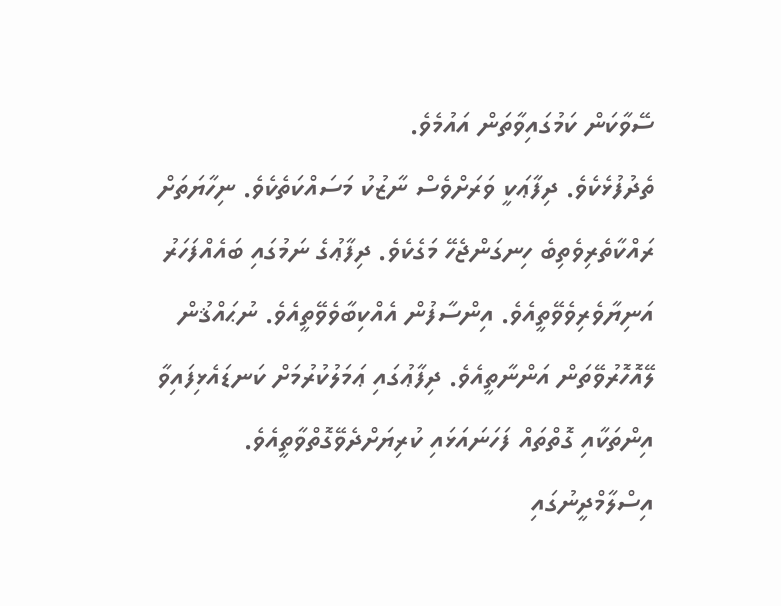ސޭވާކަން ކަމުގައިވާތަން އައުމެވެ.
ތެދުފުޅެކެވެ. ދިފާޢަކީ ވަރަށްވެސް ނާޒުކު މަސައްކަތެކެވެ. ނިހާޔަތަށް ރައްކާތެރިވެތިބެ ހިނގަންޖެހޭ މަގެކެވެ. ދިފާޢުގެ ނަމުގައި ބައެއްފަހަރު އަނިޔާވެރިވެވޭތީއެވެ. އިންސާފުން އެއްކިބާވެވޭތީއެވެ. ނުޙައްޤުން ލޭއޮހޮރުވޭތަން އަންނާތީއެވެ. ދިފާޢުގައި ޢަމަލުކުރުމަށް ކަނޑައެޅިފައިވާ އިންތަކާއި ގޮތްތައް ފަހަނައަޅައި ކުރިޔަށްދެވޭގޮތްވާތީއެވެ. އިސްލާމްދީނުގައި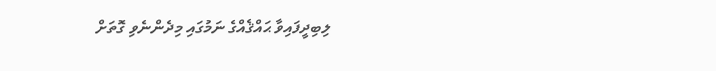ލިބިދީފައިވާ ޙައްޤެއްގެ ނަމުގައި މިދެންނެވި ގޮތަށް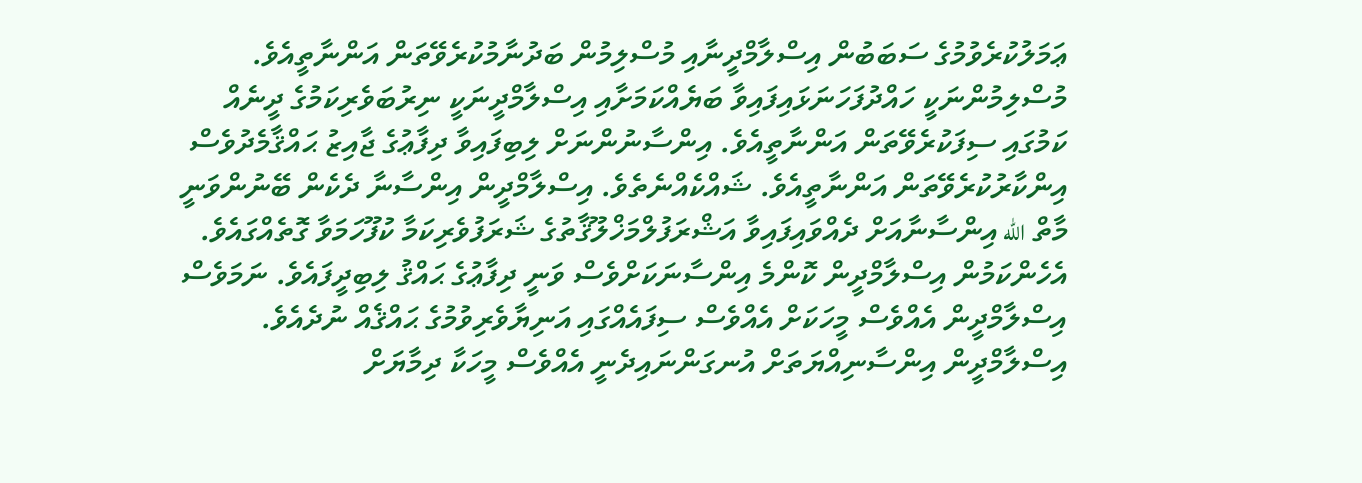ޢަމަލުކުރެވުމުގެ ސަބަބުން އިސްލާމްދީނާއި މުސްލިމުން ބަދުނާމުކުރެވޭތަން އަންނާތީއެވެ. މުސްލިމުންނަކީ ހައްދުފަހަނަޅައިފައިވާ ބަޔެއްކަމަށާއި އިސްލާމްދީނަކީ ނިރުބަވެރިކަމުގެ ދީނެއް ކަމުގައި ސިފަކުރެވޭތަން އަންނާތީއެވެ. އިންސާނުންނަށް ލިބިފައިވާ ދިފާޢުގެ ޖާއިޒު ޙައްޤާމެދުވެސް އިންކާރުކުރެވޭތަން އަންނާތީއެވެ. ޝައްކެއްނެތެވެ. އިސްލާމްދީން އިންސާނާ ދެކެން ބޭނުންވަނީ މާތް اللّه އިންސާނާއަށް ދެއްވައިފައިވާ އަޝްރަފުލްމަޚްލޫޤާތުގެ ޝަރަފުވެރިކަމާ ކުފޫހަމަވާ ގޮތެއްގައެވެ. އެހެންކަމުން އިސްލާމްދީން ކޮންމެ އިންސާނަކަށްވެސް ވަނީ ދިފާޢުގެ ޙައްޤު ލިބިދީފައެވެ. ނަމަވެސް އިސްލާމްދީން އެއްވެސް މީހަކަށް އެއްވެސް ސިފައެއްގައި އަނިޔާވެރިވުމުގެ ޙައްޤެއް ނުދެއެވެ. އިސްލާމްދީން އިންސާނިއްޔަތަށް އުނގަންނައިދެނީ އެއްވެސް މީހަކާ ދިމާޔަށް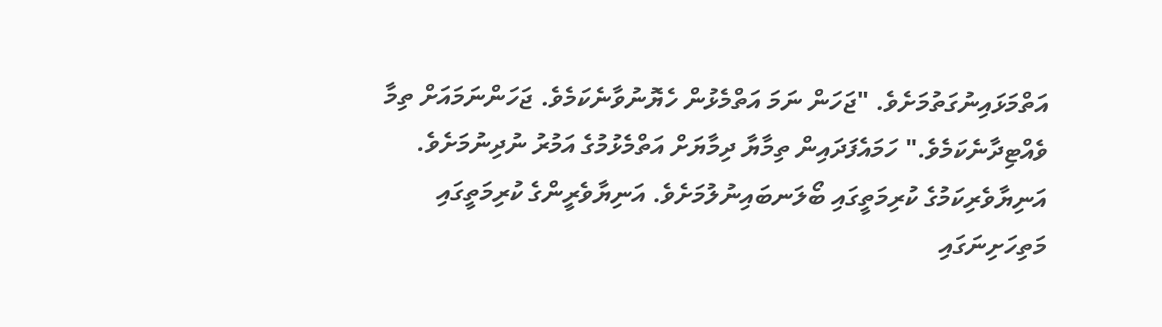އަތްމަޅައިނުގަތުމަށެވެ. "ޖަހަން ނަމަ އަތްމެޅުން ހެޔޮނުވާނެކަމެވެ. ޖަހަންނަމައަށް ތިމާ ވެއްޓިދާނެކަމެވެ." ހަމައެފަދައިން ތިމާޔާ ދިމާޔަށް އަތްމެޅުމުގެ އަމުރު ނުދިނުމަށެވެ. އަނިޔާވެރިކަމުގެ ކުރިމަތީގައި ބޯލަނބައިނުލުމަށެވެ. އަނިޔާވެރީންގެ ކުރިމަތީގައި މަތިހަށިނަގައި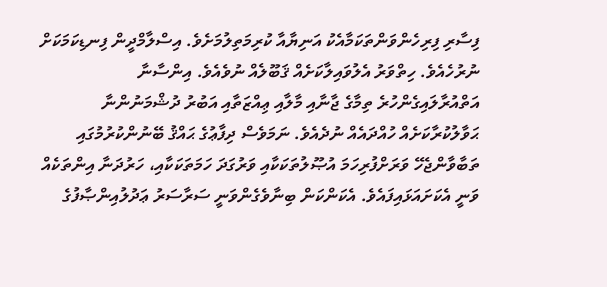ފިސާރި ފިރިހެންވަންތަކަމާއެކު އަނިޔާއާ ކުރިމަތިލުމަށެވެ. އިސްލާމްދީން ފިނޑިކަމަކަށް ނުރުހެއެވެ. ހިތްވަރު އެލުވައިލާކަށެއް ޤަބޫލެއް ނުވެއެވެ. އިންސާނާ އަތްއުރާލައިގެންހުރެ ތިމާގެ ޖާނާއި މާލާއި ޢިއްޒަތާއި އަބުރު ދުޝްމަނުންނާ ޙަވާލުކުރާކަށެއް ހުއްދައެއް ނުދެއެވެ. ނަމަވެސް ދިފާޢުގެ ޙައްޤު ބޭނުންކުރުމުގައި ތަބާވާންޖެހޭ ވަރަށްފުރިހަމަ އުޞޫލުތަކަކާއި ވަރުގަދަ ހަމަތަކަކާއި، ހަރުދަނާ އިންތަކެއް ވަނީ އެކަށައަޅައިފައެވެ. އެކަންކަން ބިނާވެގެންވަނީ ސަރާސަރު ޢަދުލުއިންޞާފުގެ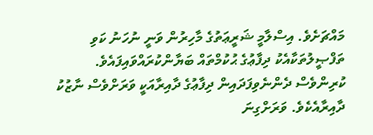މައްޗަށެވެ. އިސްލާމީ ޝަރީޢަތުގެ މާހިރުން ވަނީ ނުހަނު ކަވި ތަފްޞީލުތަކާއެކު ދިފާޢުގެ ޙުކުމްތައް ބަޔާންކުރައްވައިފައެވެ.
ކުރިންވެސް ދެންނެވިފަދައިން ދިފާޢުގެ ދާއިރާއަކީ ވަރަށްވެސް ނާޒުކު ދާއިރާއެކެވެ. ވަރަށްގިނަ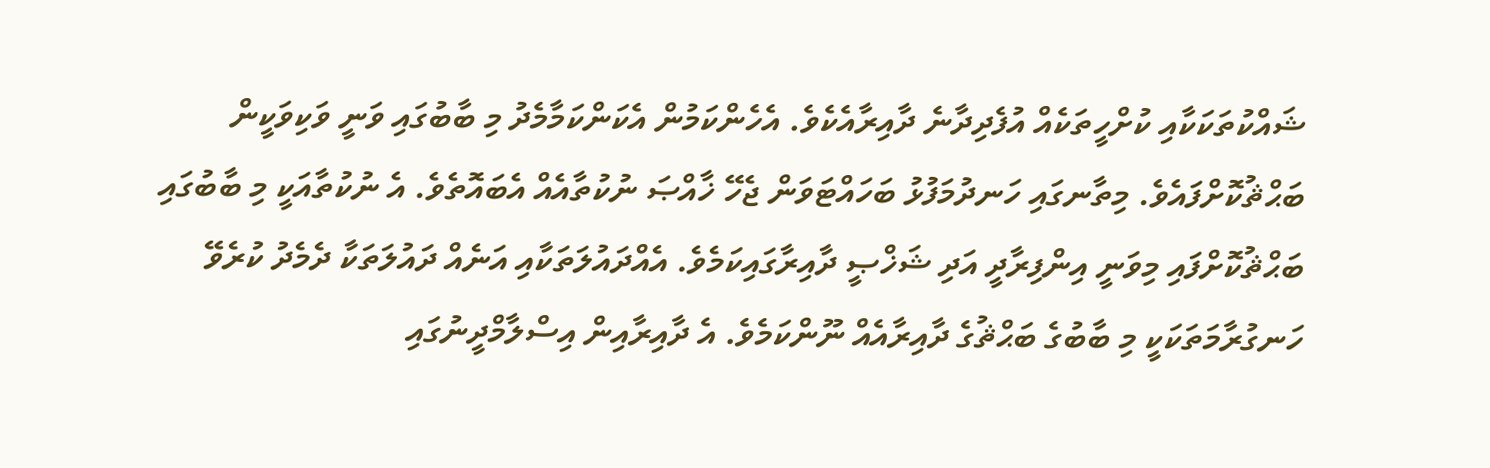ޝައްކުތަކަކާއި ކުށްހީތަކެއް އުފެދިދާނެ ދާއިރާއެކެވެ. އެހެންކަމުން އެކަންކަމާމެދު މި ބާބުގައި ވަނީ ވަކިވަކީން ބަޙްޘުކޮށްފައެވެ. މިތާނގައި ހަނދުމަފުޅު ބަހައްޓަވަން ޖެހޭ ޚާއްޞަ ނުކުތާއެއް އެބައޮތެވެ. އެ ނުކުތާއަކީ މި ބާބުގައި ބަޙްޘުކޮށްފައި މިވަނީ އިންފިރާދީ އަދި ޝަޚްޞީ ދާއިރާގައިކަމެވެ. އެއްދައުލަތަކާއި އަނެއް ދައުލަތަކާ ދެމެދު ކުރެވޭ ހަނގުރާމަތަކަކީ މި ބާބުގެ ބަޙްޘުގެ ދާއިރާއެއް ނޫންކަމެވެ. އެ ދާއިރާއިން އިސްލާމްދީނުގައި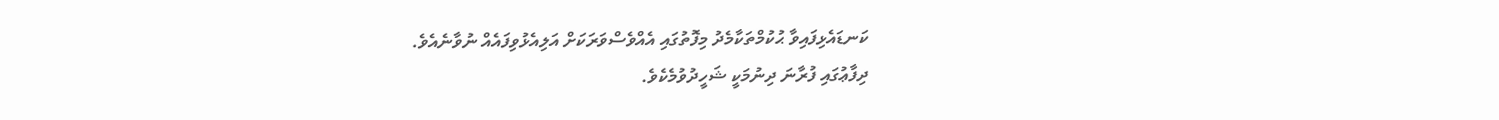ކަނޑައެޅިފައިވާ ޙުކުމްތަކާމެދު މިފޮތުގައި އެއްވެސްވަރަކަށް އަލިއެޅުވިފައެއް ނުވާނެއެވެ.
ދިފާޢުގައި ފުރާނަ ދިނުމަކީ ޝަހީދުވުމެކެވެ.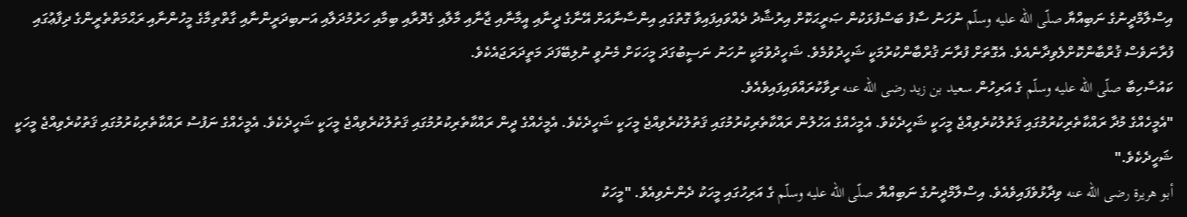އިސްލާމްދީނުގެ ނަބިއްޔާ صلّى اللّه عليه وسلّم ނުހަނު ސާފު ބަސްފުޅަކުން ޞަރީޙަކޮށް އިރުޝާދު ދެއްވައިފައިވާ ގޮތުގައި އިންސާނާއަށް އޭނާގެ ދީނާއި އީމާނާއި ޖާނާއި މާލާއި ގެދޮރާއި ބިމާއި ހަރުމުދަލާއި އަނބިދަރީންނާއި ގާތްތިމާގެ މީހުންނާއި ރަޙްމަތްތެރީންގެ ދިފާޢުގައި ފުރާނަވެސް ޤުރްބާންކޮށްލެވިދާނެއެވެ. އެގޮތަށް ފުރާނަ ޤުރްބާންކުރުމަކީ ޝަހީދުވުމެވެ. ޝަހީދުވުމަކީ ނުހަނު ނަސީބުގަދަ މީހަކަށް މެނުވީ ނުލިބޭފަދަ މަތީދަރަޖައެކެވެ.
ކައުސާހިބާ صلّى اللّه عليه وسلّم ގެ އަރިހުން سعيد بن زيد رضى اللّه عنه ރިވާކުރައްވައިފައިވެއެވެ.
"އެމީހެއްގެ މުދާ ރައްކާތެރިކުރުމުގައި ޤަތުލުކުރެވިއްޖެ މީހަކީ ޝަހީދެކެވެ. އެމީހެއްގެ އަހުލުން ރައްކާތެރިކުރުމުގައި ޤަތުލުކުރެވިއްޖެ މީހަކީ ޝަހީދެކެވެ. އެމީހެއްގެ ދީން ރައްކާތެރިކުރުމުގައި ޤަތުލުކުރެވިއްޖެ މީހަކީ ޝަހީދެކެވެ. އެމީހެއްގެ ނަފުސު ރައްކާތެރިކުރުމުގައި ޤަތުކުރެވިއްޖެ މީހަކީ ޝަހީދެކެވެ."
أبو هريرة رضى اللّه عنه ވިދާޅުވެފައިވެއެވެ. އިސްލާމްދީނުގެ ނަބިއްޔާ صلّى اللّه عليه وسلّم ގެ އަރިހުގައި މީހަކު ދެންނެވިއެވެ. "މީހަކު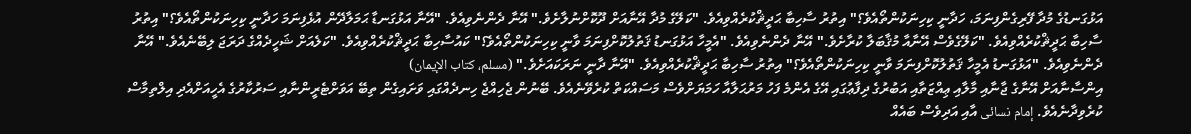އަޅުގަނޑުގެ މުދާ ފޭރިގެންފިނަމަ، ހަދާނީ ކިހިނަކުންތޯއެވެ؟" އިތުރު ސާހިބާ ޙަދީޘްކުރެއްވިއެވެ. "ކަލޭގެ މުދާ އޭނާއަށް ދޫކޮށްނުލާށެވެ." އޭނާ ދެންނެވިއެވެ. "އޭނާ އަޅުގަނޑާ ޙަމަލާދޭން އުޅެފިނަމަ ހަދާނީ ކިހިނަކުންތޯއެވެ؟" އިތުރު ސާހިބާ ޙަދީޘްކުރެއްވިއެވެ. "ކަލޭގެވެސް އޭނާއާ މުޤާބަލާ ކުރާށެވެ." އޭނާ ދެންނެވިއެވެ. "އެމީހާ އަޅުގަނޑު ޤަތުލުކޮށްފިނަމަ ވާނީ ކިހިނަކުންތޯއެވެ؟" ކައުސާހިބާ ޙަދީޘްކުރެއްވިއެވެ. "ކަލެއަށް ޝަހީދެއްގެ ދަރަޖަ ލިބޭނެއެވެ." އޭނާ ދެންނެވިއެވެ. "އަޅުގަނޑު އެމީހާ ޤަތުލުކޮށްފިނަމަ ވާނީ ކިހިނަކުންތޯއެވެ؟" އިތުރު ސާހިބާ ޙަދީޘްކުރެއްވިއެވެ. "އޭނާ ދާނީ ނަރަކައަށެވެ." (مسلم، كتاب الإيمان)
އިންސާނާއަށް އޭނާގެ ޖާނާއި މާލާއި ޢިއްޒަތާއި އަބުރުގެ ދިފާޢުގައި އޭގެ އެންމެ ފަހު މަރުޙަލާއާ ހަމަޔަށްވެސް މަސައްކަތް ކުރެވޭނެއެވެ. ބޭނުން ޖެހިއްޖެ ހިނދެއްގައި ވަށައިގެން ތިބޭ އަވަށްޓެރީންނާއި ސަރުކާރުގެ އެހީއަށްއެދި އިލްތިމާސް ކުރެވިދާނެއެވެ. إمام نسائى އާއި އަދިވެސް ބައެއް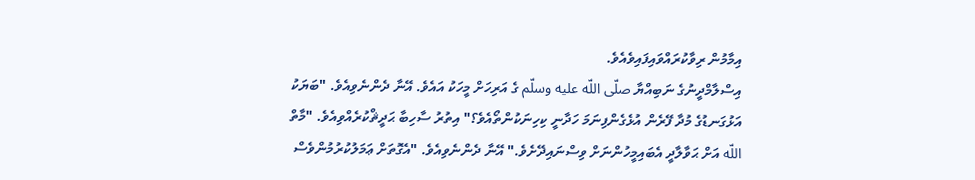އިމާމުން ރިވާކުރައްވައިފައިވެއެވެ.
އިސްލާމްދީނުގެ ނަބިއްޔާ صلّى اللّه عليه وسلّم ގެ އަރިހަށް މީހަކު އައެވެ. އޭނާ ދެންނެވިއެވެ. "ބަޔަކު އަޅުގަނޑުގެ މުދާ ފޭރެން އުޅެގެންފިނަމަ ހަދާނީ ކިހިނަކުންތޯއެވެ؟" އިތުރު ސާހިބާ ޙަދީޘްކުރެއްވިއެވެ. "މާތް اللّه އަށް ޙަވާލާދީ އެބައިމީހުންނަށް ވިސްނައިދޭށެވެ." އޭނާ ދެންނެވިއެވެ. "އެގޮތަށް ޢަމަލުކުރުމުންވެސް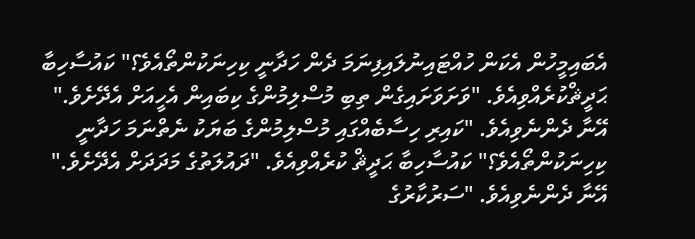އެބައިމީހުން އެކަން ހުއްޓައިނުލައިފިނަމަ ދެން ހަދާނީ ކިހިނަކުންތޯއެވެ؟" ކައުސާހިބާ ޙަދީޘްކުރެއްވިއެވެ. "ވަށަވަށައިގެން ތިބި މުސްލިމުންގެ ކިބައިން އެހީއަށް އެދޭށެވެ." އޭނާ ދެންނެވިއެވެ. "ކައިރި ހިސާބެއްގައި މުސްލިމުންގެ ބަޔަކު ނެތްނަމަ ހަދާނީ ކިހިނަކުންތޯއެވެ؟" ކައުސާހިބާ ޙަދީޘް ކުރެއްވިއެވެ. "ދައުލަތުގެ މަދަދަށް އެދޭށެވެ." އޭނާ ދެންނެވިއެވެ. "ސަރުކާރުގެ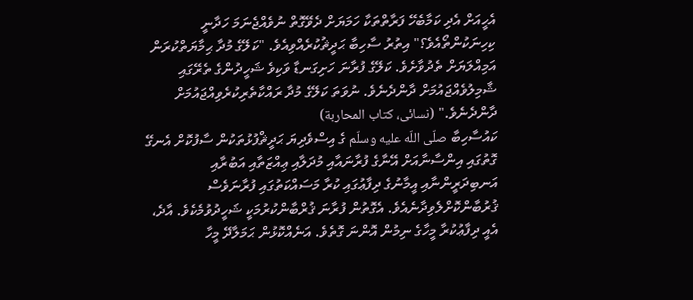އެހީއަށް އެދި ކަމާބެހޭ ފަރާތްތަކާ ހަމަޔަށް ދެވޭގޮތް ނުވެއްޖެނަމަ ހަދާނީ ކިހިނަކުންތޯއެވެ؟" އިތުރު ސާހިބާ ޙަދީޘުކުރެއްވިއެވެ. "ކަލޭގެ މުދާ ޙިމާޔަތްކުރަން އަމިއްލަޔަށް ތެދުވާށެވެ. ކަލޭގެ ފުރާނަ ހަށިގަނޑާ ވަކިވެ ޝަހީދުންގެ ތެރޭގައި ޝާމިލުވެއްޖައުމަށް ދާންދެނެވެ. ނުވަތަ ކަލޭގެ މުދާ ރައްކާތެރިކުރެވިއްޖައުމަށް ދާންދެނެވެ." (نسائى، كتاب المحاربة)
ކައުސާހިބާ صلّى اللّه عليه وسلّم ގެ އިސްވެދިޔަ ޙަދީޘްފުޅުތަކުން ސާފުކޮށް އެނގޭ ގޮތުގައި އިންސާނާއަށް އޭނާގެ ފުރާނައާއި މުދަލާއި ޢިއްޒަތާއި އަބުރާއި އަނބިދަރީންނާއި އީމާނުގެ ދިފާޢުގައި ކުރާ މަސައްކަތުގައި ފުރާނަވެސް ޤުރުބާންކޮށްލެވިދާނެއެވެ. އެގޮތުން ފުރާނަ ޤުރްބާންކުރުމަކީ ޝަހީދުވުމެކެވެ. އާދެ، އެއީ ދިފާޢުކުރާ މީހާގެ ނިމުން އޮންނަ ގޮތެވެ. އަނެއްކޮޅުން ޙަމަލާދޭ މީހާ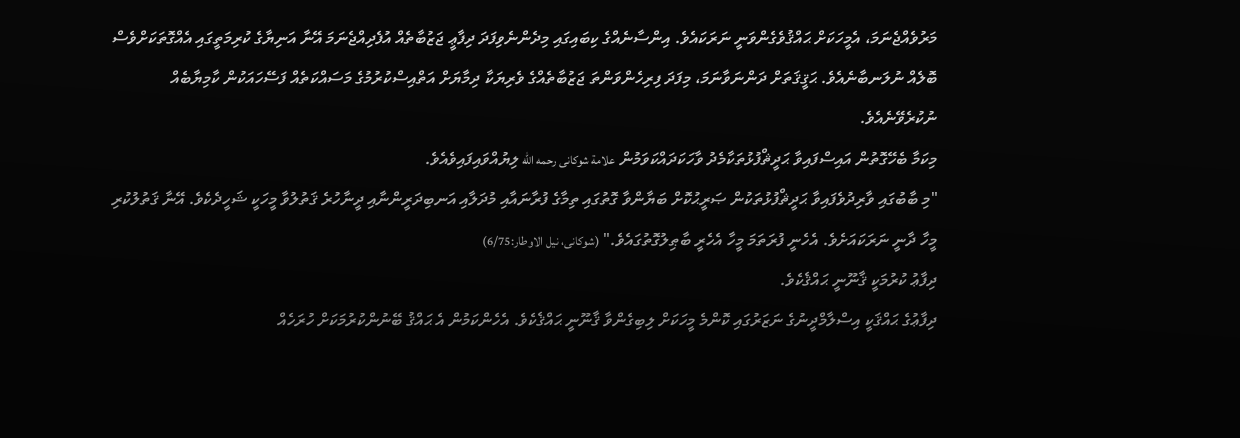މަރުވެއްޖެނަމަ، އެމީހަކަށް ޙައްޤުވެގެންވަނީ ނަރަކައެވެ. އިންސާނެއްގެ ކިބައިގައި މިދެންނެވިފަދަ ދިފާޢީ ޖަޒުބާތެއް އުފެދިއްޖެނަމަ އޭނާ އަނިޔާގެ ކުރިމަތީގައި އެއްގޮތަކަށްވެސް ބޮލެއް ނުލަނބާނެއެވެ. ޙަޤީޤަތަށް ދަންނަވާނަމަ، މިފަދަ ފިރިހެންވަންތަ ޖަޒުބާތެއްގެ ވެރިޔަކާ ދިމާޔަށް އަތްއިސްކުރުމުގެ މަސައްކަތެއް ފަސޭހައަކުން ކާމިޔާބެއް ނުކުރެވޭނެއެވެ.
މިކަމާ ބެހޭގޮތުން އައިސްފައިވާ ޙަދީޘްފުޅުތަކާމެދު ވާހަކަދައްކަވަމުން علامة شوكانى رحمه اللّه ލިޔުއްވައިފައިވެއެވެ.
"މި ބާބުގައި ވާރިދުވެފައިވާ ޙަދީޘްފުޅުތަކުން ޞަރީޙުކޮށް ބަޔާންވާ ގޮތުގައި ތިމާގެ ފުރާނައާއި މުދަލާއި އަނބިދަރީންނާއި ދީނާހުރެ ޤަތުލުވާ މީހަކީ ޝަހީދެކެވެ. އޭނާ ޤަތުލުކުރި މީހާ ދާނީ ނަރަކައަށެވެ. އެހެނީ ފުރަތަމަ މީހާ އެހެރީ ބާޠިލުގޮތުގައެވެ." (شوكانى، نيل الاوطار:6/75)
ދިފާޢު ކުރުމަކީ ޤާނޫނީ ޙައްޤެކެވެ.
ދިފާޢުގެ ޙައްޤަކީ އިސްލާމްދީނުގެ ނަޒަރުގައި ކޮންމެ މީހަކަށް ލިބިގެންވާ ޤާނޫނީ ޙައްޤެކެވެ. އެހެންކަމުން އެ ޙައްޤު ބޭނުންކުރުމަކަށް ހުރަހެއް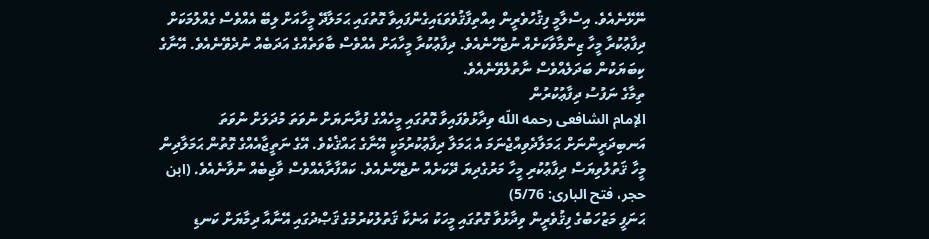ނޭޅޭނެއެވެ. އިސްލާމީ ފިޤުހުވެރީން އިއްތިފާޤުވެވަޑައިގެންފައިވާ ގޮތުގައި ޙަމަލާދޭ މީހާއަށް ލިބޭ އެއްވެސް ގެއްލުމަކަށް ދިފާޢުކުރާ މީހާ ޒިންމާވާކަށެއް ނުޖެހޭނެއެވެ. ދިފާޢުކުރާ މީހާއަށް އެއްވެސް ބާވަތެއްގެ އަދަބެއް ނުދެވޭނެއެވެ. އޭނާގެ ކިބަޔަކުން ބަދަލެއްވެސް ނާތުލެވޭނެއެވެ.
ތިމާގެ ނަފުސު ދިފާޢުކުރުން
الإمام الشافعى رحمه اللّه ވިދާޅުވެފައިވާ ގޮތުގައި މީހެއްގެ ފުރާނަޔަށް ނުވަތަ މުދަލަށް ނުވަތަ އަނބިދަރީންނަށް ޙަމަލާދެވިއްޖެނަމަ އެ ޙަމަލާ ދިފާޢުކުރުމަކީ އޭނާގެ ޙައްޤެކެވެ. އޭގެ ނަތީޖާއެއްގެ ގޮތުން ޙަމަލާދިން މީހާ ޤަތުލުވިޔަސް ދިފާޢުކުރި މީހާ މަރުގެދިޔަ ދޭކަށެއް ނުޖެހޭނެއެވެ. ކައްފާރާއެއްވެސް ވާޖިބެއް ނުވާނެއެވެ. (ابن حجر، فتح البارى: 5/76)
ޙަނަފީ މަޒުހަބުގެ ފިޤުވެރީން ވިދާޅުވާ ގޮތުގައި މީހަކު އަނެކާ ޤަތުލުކުރުމުގެ ޤަޞްދުގައި އޭނާއާ ދިމާޔަށް ކަނޑި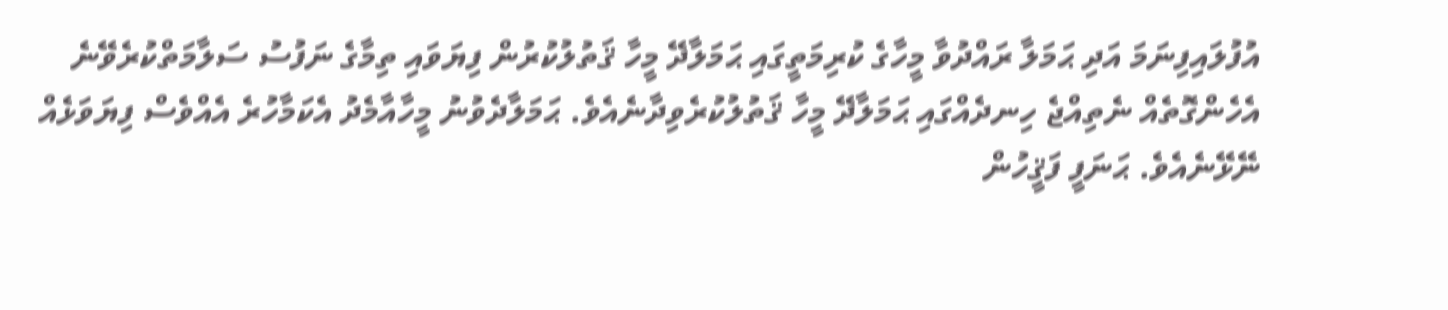އުފުލައިފިނަމަ އަދި ޙަމަލާ ރައްދުވާ މީހާގެ ކުރިމަތީގައި ޙަމަލާދޭ މީހާ ޤަތުލުކުރުން ފިޔަވައި ތިމާގެ ނަފުސު ސަލާމަތްކުރެވޭނެ އެހެންގޮތެއް ނެތިއްޖެ ހިނދެއްގައި ޙަމަލާދޭ މީހާ ޤަތުލުކުރެވިދާނެއެވެ. ޙަމަލާދެވުނު މީހާއާމެދު އެކަމާހުރެ އެއްވެސް ފިޔަވަޅެއް ނޭޅޭނެއެވެ. ޙަނަފީ ފަޤީހުން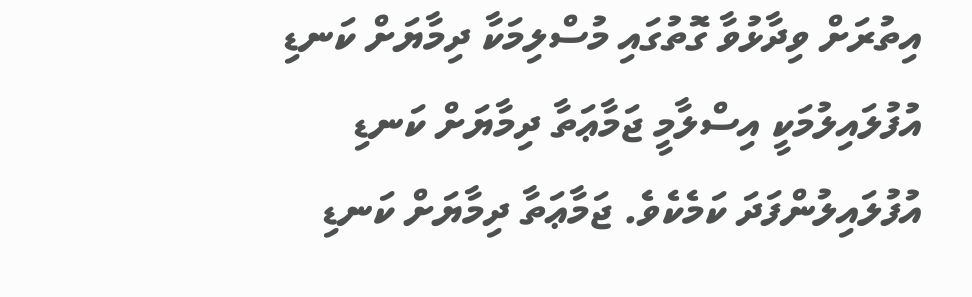އިތުރަށް ވިދާޅުވާ ގޮތުގައި މުސްލިމަކާ ދިމާޔަށް ކަނޑި އުފުލައިލުމަކީ އިސްލާމީ ޖަމާޢަތާ ދިމާޔަށް ކަނޑި އުފުލައިލުންފަދަ ކަމެކެވެ. ޖަމާޢަތާ ދިމާޔަށް ކަނޑި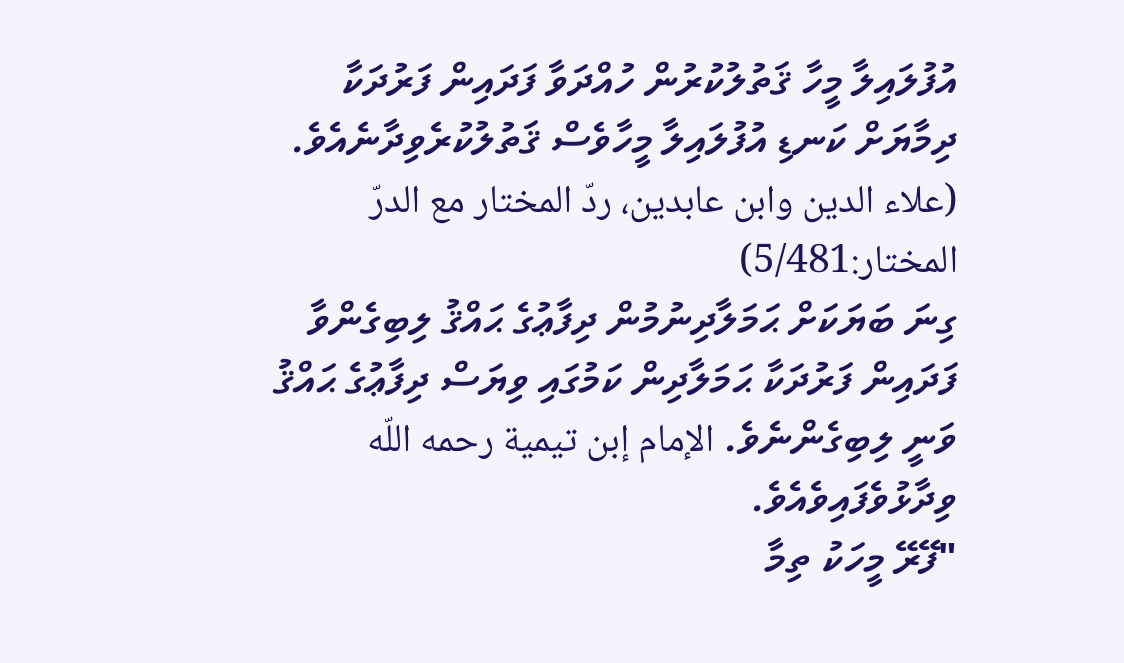އުފުލައިލާ މީހާ ޤަތުލުކުރުން ހުއްދަވާ ފަދައިން ފަރުދަކާ ދިމާޔަށް ކަނޑި އުފުލައިލާ މީހާވެސް ޤަތުލުކުރެވިދާނެއެވެ. (علاء الدين وابن عابدين، ردّ المختار مع الدرّ المختار:5/481)
ގިނަ ބަޔަކަށް ޙަމަލާދިނުމުން ދިފާޢުގެ ޙައްޤު ލިބިގެންވާ ފަދައިން ފަރުދަކާ ޙަމަލާދިން ކަމުގައި ވިޔަސް ދިފާޢުގެ ޙައްޤު ވަނީ ލިބިގެންނެވެ. الإمام إبن تيمية رحمه اللّه ވިދާޅުވެފައިވެއެވެ.
"ފޭރޭ މީހަކު ތިމާ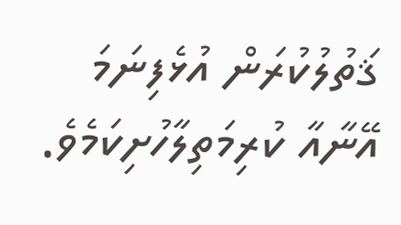ޤަތުލުކުރަން އުޅެފިނަމަ އޭނާއާ ކުރިމަތިލާހުށިކަމެވެ.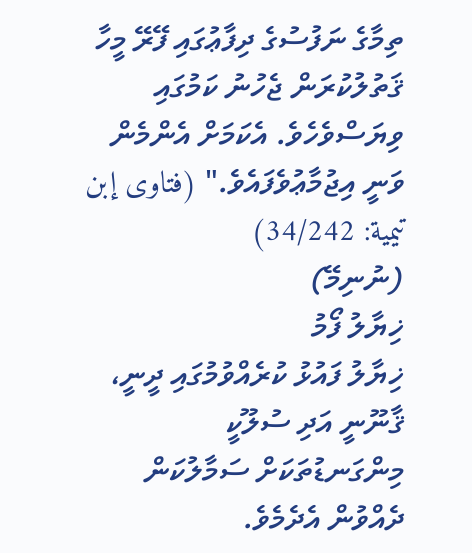ތިމާގެ ނަފުސުގެ ދިފާޢުގައި ފޭރޭ މީހާ ޤަތުލުކުރަން ޖެހުނު ކަމުގައި ވިޔަސްވެހެވެ. އެކަމަށް އެންމެން ވަނީ އިޖުމާޢުވެފައެވެ." (فتاوى إبن تيمية: 34/242)
(ނުނިމޭ)
ޚިޔާލު ފޯމު
ޚިޔާލު ފައުޅު ކުރެއްވުމުގައި ދީނީ، ޤާނޫނީ އަދި ސުލޫކީ މިންގަނޑުތަކަށް ސަމާލުކަން ދެއްވުން އެދެމެވެ.